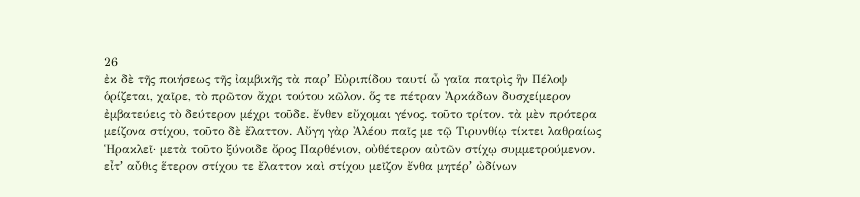26
ἐκ δὲ τῆς ποιήσεως τῆς ἰαμβικῆς τὰ παρʼ Εὐριπίδου ταυτί ὦ γαῖα πατρὶς ἣν Πέλοψ ὁρίζεται, χαῖρε, τὸ πρῶτον ἄχρι τούτου κῶλον. ὅς τε πέτραν Ἀρκάδων δυσχείμερον ἐμβατεύεις τὸ δεύτερον μέχρι τοῦδε. ἔνθεν εὔχομαι γένος. τοῦτο τρίτον. τὰ μὲν πρότερα μείζονα στίχου, τοῦτο δὲ ἔλαττον. Αὔγη γὰρ Ἀλέου παῖς με τῷ Τιρυνθίῳ τίκτει λαθραίως Ἡρακλεῖ· μετὰ τοῦτο ξύνοιδε ὄρος Παρθένιον, οὐθέτερον αὐτῶν στίχῳ συμμετρούμενον. εἶτʼ αὖθις ἕτερον στίχου τε ἔλαττον καὶ στίχου μεῖζον ἔνθα μητέρʼ ὠδίνων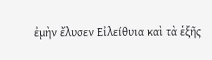ἐμὴν ἔλυσεν Εἰλείθυια καὶ τὰ ἑξῆς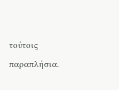τούτοις παραπλήσια.